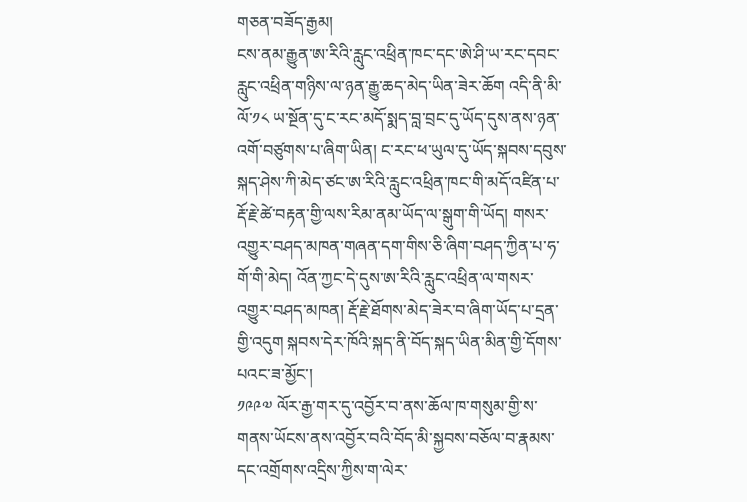གཅན་བཟོད་རྒྱམ།
ངས་ནམ་རྒྱུན་ཨ་རིའི་རླུང་འཕྲིན་ཁང་དང་ཨེ་ཤི་ཡ་རང་དབང་རླུང་འཕྲིན་གཉིས་ལ་ཉན་རྒྱུ་ཆད་མེད་ཡིན་ཟེར་ཆོག འདི་ནི་མི་ལོ་༡༨ ཡ་སྔོན་དུ་ང་རང་མདོ་སྨད་བླ་བྲང་དུ་ཡོད་དུས་ནས་ཉན་འགོ་བཙུགས་པ་ཞིག་ཡིན། ང་རང་ཕ་ཡུལ་དུ་ཡོད་སྐབས་དབུས་སྐད་ཤེས་ཀི་མེད་ཙང་ཨ་རིའི་རླུང་འཕྲིན་ཁང་གི་མདོ་འཛིན་པ་རྡོ་རྗེ་ཚེ་བརྟན་གྱི་ལས་རིམ་ནམ་ཡོད་ལ་སྒུག་གི་ཡོད། གསར་འགྱུར་བཤད་མཁན་གཞན་དག་གིས་ཅི་ཞིག་བཤད་ཀྱིན་པ་ཧ་གོ་གི་མེད། འོན་ཀྱང་དེ་དུས་ཨ་རིའི་རླུང་འཕྲིན་ལ་གསར་འགྱུར་བཤད་མཁན། རྡོ་རྗེ་ཐོགས་མེད་ཟེར་བ་ཞིག་ཡོད་པ་དྲན་གྱི་འདུག སྐབས་དེར་ཁོའི་སྐད་ནི་བོད་སྐད་ཡིན་མིན་གྱི་དོགས་པའང་ཟ་མྱོང་།
༡༩༩༧ ལོར་རྒྱ་གར་དུ་འབྱོར་བ་ནས་ཆོལ་ཁ་གསུམ་གྱི་ས་གནས་ཡོངས་ནས་འབྱོར་བའི་བོད་མི་སྐྱབས་བཅོལ་བ་རྣམས་དང་འགྲོགས་འདྲིས་ཀྱིས་ག་ལེར་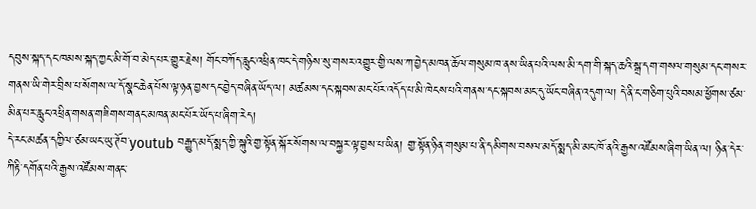དབུས་སྐད་དང་ཁམས་སྐད་ཀྱང་མི་གོ་བ་མེད་པར་གྱུར་རྗེས། གོང་བཀོད་རླུང་འཕྲིན་ཁང་དེ་གཉིས་སུ་གསར་འགྱུར་གྱི་ལས་ཀ་བྱེད་མཁན་ཆོལ་གསུམ་ཁ་ནས་ཡིན་པའི་ལས་མི་དག་གི་སྐད་ཆའི་སྒྲ་དག་གསལ་གསུམ་དང་གསར་གནས་ཡི་གེར་བྲིས་པ་སོགས་ལ་དོ་སྣང་ཆེན་པོས་ལྟ་ཉན་བྱས་དང་བྱེད་བཞིན་ཡོད་ལ། མཚམས་དང་སྐབས་མང་པོར་འདོད་པ་མི་ཁེངས་པའི་གནས་དང་སྐབས་མང་དུ་ཡོང་བཞིན་འདུག་ལ། དེ་ནི་ང་གཅིག་པུའི་བསམ་ཕྱོགས་ཙམ་མིན་པར་རླུང་འཕྲིན་གསན་གཟིགས་གནང་མཁན་མང་པོར་ཡོད་པ་ཞིག་རེད།
དེ་རང་མཚན་དཀྱིལ་ཙམ་ཡང་ཡུ་ཊོབ་youtub བརྒྱུད་མདོ་སྨད་ཀྱི་སྐུའི་གྱ་སྟོན་སྐོར་སོགས་ལ་བསྐྱར་ལྟ་བྱས་པ་ཡིན། གྱ་སྟོན་ཉིན་གསུམ་པ་ནི་དམིགས་བསལ་མདོ་སྨད་མི་མང་ཁོ་ནའི་རྒྱས་འཛོམས་ཞིག་ཡིན་ལ། ཉིན་དེར་ཀིརྟི་དགོན་པའི་རྒྱས་འཛོམས་གནང་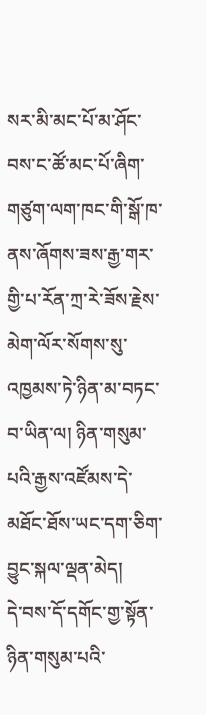སར་མི་མང་པོ་མ་ཤོང་བས་ང་ཚོ་མང་པོ་ཞིག་གཙུག་ལག་ཁང་གི་སྒོ་ཁ་ནས་ཞོགས་ཟས་རྒྱ་གར་གྱི་པ་རོན་ཀྲ་རེ་ཟོས་རྗེས་མེག་ལོར་སོགས་སུ་འཁྱམས་ཏེ་ཉིན་མ་བཏང་བ་ཡིན་ལ། ཉིན་གསུམ་པའི་རྒྱས་འཛོམས་དེ་མཐོང་ཐོས་ཡང་དག་ཅིག་བྱུང་སྐལ་ལྡན་མེད།
དེ་བས་དོ་དགོང་གྱ་སྟོན་ཉིན་གསུམ་པའི་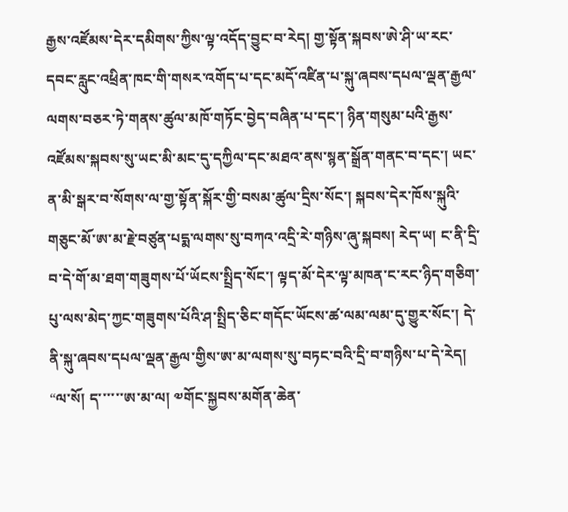རྒྱས་འཛོམས་དེར་དམིགས་ཀྱིས་ལྟ་འདོད་བྱུང་བ་རེད། གྱ་སྟོན་སྐབས་ཨེ་ཤི་ཡ་རང་དབང་རླུང་འཕྲིན་ཁང་གི་གསར་འགོད་པ་དང་མདོ་འཛིན་པ་སྐུ་ཞབས་དཔལ་ལྡན་རྒྱལ་ལགས་བཅར་ཏེ་གནས་ཚུལ་མཁོ་གཏོང་བྱེད་བཞིན་པ་དང་། ཉིན་གསུམ་པའི་རྒྱས་འཛོམས་སྐབས་སུ་ཡང་མི་མང་དུ་དཀྱིལ་དང་མཐའ་ནས་སྙན་སྒྲོན་གནང་བ་དང་། ཡང་ན་མི་སྒར་བ་སོགས་ལ་གྱ་སྟོན་སྐོར་གྱི་བསམ་ཚུལ་དྲིས་སོང་། སྐབས་དེར་ཁོས་སྐུའི་གཅུང་མོ་ཨ་མ་རྗེ་བཙུན་པདྨ་ལགས་སུ་བཀའ་འདྲི་རེ་གཉིས་ཞུ་སྐབས། རེད་ཡ། ང་ནི་དྲི་བ་དེ་གོ་མ་ཐག་གཟུགས་པོ་ཡོངས་སྤྲིད་སོང་། ལྟད་མོ་དེར་ལྟ་མཁན་ང་རང་ཉིད་གཅིག་པུ་ལས་མེད་ཀྱང་གཟུགས་པོའི་ཤ་སྤྲིད་ཅིང་གདོང་ཡོངས་ཚ་ལམ་ལམ་དུ་གྱུར་སོང་། དེ་ནི་སྐུ་ཞབས་དཔལ་ལྡན་རྒྱལ་གྱིས་ཨ་མ་ལགས་སུ་བཏང་བའི་དྲི་བ་གཉིས་པ་དེ་རེད། “ལ་སོ། ད་་་་་་ཨ་མ་ལ། ༧གོང་སྐྱབས་མགོན་ཆེན་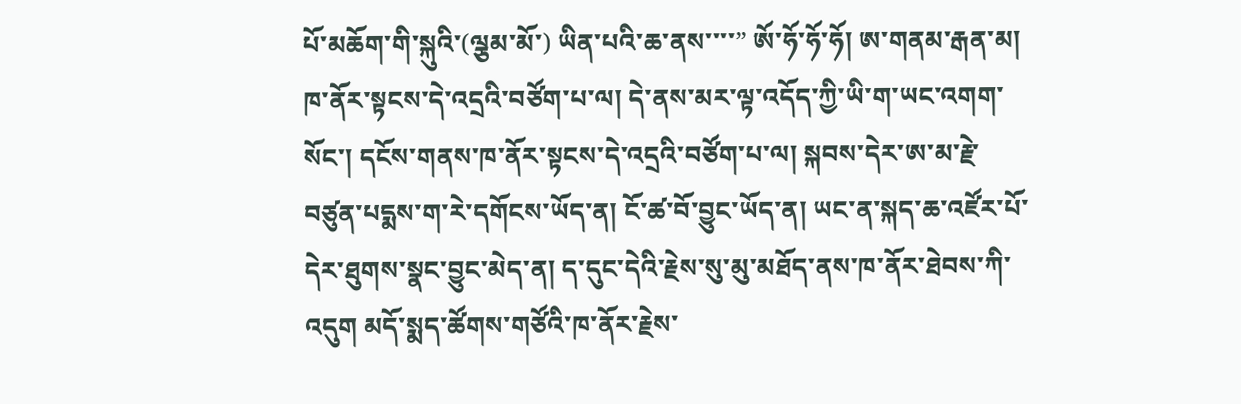པོ་མཆོག་གི་སྐུའི་(ལྕམ་མོ་) ཡིན་པའི་ཆ་ནས་་་་” ཨོ་ཧོ་ཧོ་ཧོ། ཨ་གནམ་རྒན་མ། ཁ་ནོར་སྟངས་དེ་འདྲའི་བཙོག་པ་ལ། དེ་ནས་མར་ལྟ་འདོད་ཀྱི་ཡི་ག་ཡང་འགག་སོང་། དངོས་གནས་ཁ་ནོར་སྟངས་དེ་འདྲའི་བཙོག་པ་ལ། སྐབས་དེར་ཨ་མ་རྗེ་བཙུན་པདྨས་ག་རེ་དགོངས་ཡོད་ན། ངོ་ཚ་བོ་བྱུང་ཡོད་ན། ཡང་ན་སྐད་ཆ་འཛོར་པོ་དེར་ཐུགས་སྣང་བྱུང་མེད་ན། ད་དུང་དེའི་རྗེས་སུ་མུ་མཐོད་ནས་ཁ་ནོར་ཐེབས་ཀི་འདུག མདོ་སྨད་ཚོགས་གཙོའི་ཁ་ནོར་རྗེས་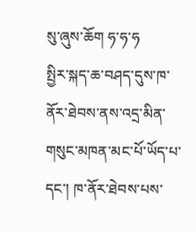སུ་ཞུས་ཆོག ཧ་ཧ་ཧ
སྤྱིར་སྐད་ཆ་བཤད་དུས་ཁ་ནོར་ཐེབས་ནས་འདྲ་མིན་གསུང་མཁན་མང་པོ་ཡོད་པ་དང་། ཁ་ནོར་ཐེབས་པས་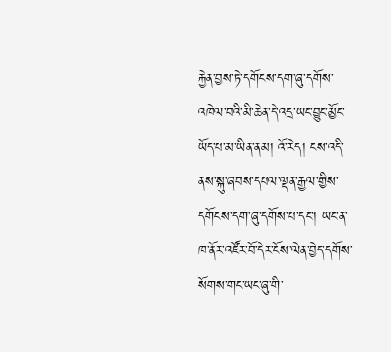རྐྱེན་བྱས་ཏེ་དགོངས་དག་ཞུ་དགོས་འཁེལ་བའི་མི་ཆེན་དེ་འདྲ་ཡང་བྱུང་མྱོང་ཡོད་པ་མ་ཡིན་ནམ། འོ་རེད། ངས་འདི་ནས་སྐུ་ཞབས་དཔལ་ལྡན་རྒྱལ་གྱིས་དགོངས་དག་ཞུ་དགོས་པ་དང་། ཡང་ན་ཁ་ནོར་འཛོར་བོ་དེར་ངོས་ལེན་བྱེད་དགོས་སོགས་གང་ཡང་ཞུ་གི་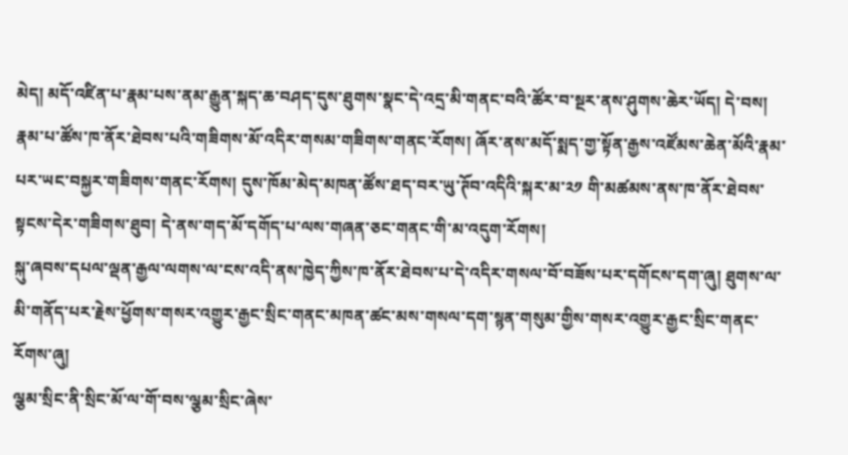མེད། མདོ་འཛིན་པ་རྣམ་པས་ནམ་རྒྱུན་སྐད་ཆ་བཤད་དུས་ཐུགས་སྣང་དེ་འདྲ་མི་གནང་བའི་ཚོར་བ་སྔར་ནས་ཤུགས་ཆེར་ཡོད། དེ་བས། རྣམ་པ་ཚོས་ཁ་ནོར་ཐེབས་པའི་གཟིགས་མོ་འདིར་གསམ་གཟིགས་གནང་རོགས། ཞོར་ནས་མདོ་སྨད་གྱ་སྟོན་རྒྱས་འཛོམས་ཆེན་མོའི་རྣམ་པར་ཡང་བསྐྱར་གཟིགས་གནང་རོགས། དུས་ཁོམ་མེད་མཁན་ཚོས་ཐད་བར་ཡུ་ཊོབ་འདིའི་སྐར་མ་༢༡ གི་མཚམས་ནས་ཁ་ནོར་ཐེབས་སྟངས་དེར་གཟིགས་ཐུབ། དེ་ནས་གད་མོ་དགོད་པ་ལས་གཞན་ཅང་གནང་གི་མ་འདུག་རོགས།
སྐུ་ཞབས་དཔལ་ལྡན་རྒྱལ་ལགས་ལ་ངས་འདི་ནས་ཁྱེད་ཀྱིས་ཁ་ནོར་ཐེབས་པ་དེ་འདིར་གསལ་བོ་བཟོས་པར་དགོངས་དག་ཞུ། ཐུགས་ལ་མི་གནོད་པར་རྗེས་ཕྱོགས་གསར་འགྱུར་རྒྱང་སྲིང་གནང་མཁན་ཚང་མས་གསལ་དག་སྙན་གསུམ་གྱིས་གསར་འགྱུར་རྒྱང་སྲིང་གནང་རོགས་ཞུ།
ལྕམ་སྲིང་ནི་སྲིང་མོ་ལ་གོ་བས་ལྕམ་སྲིང་ཞེས་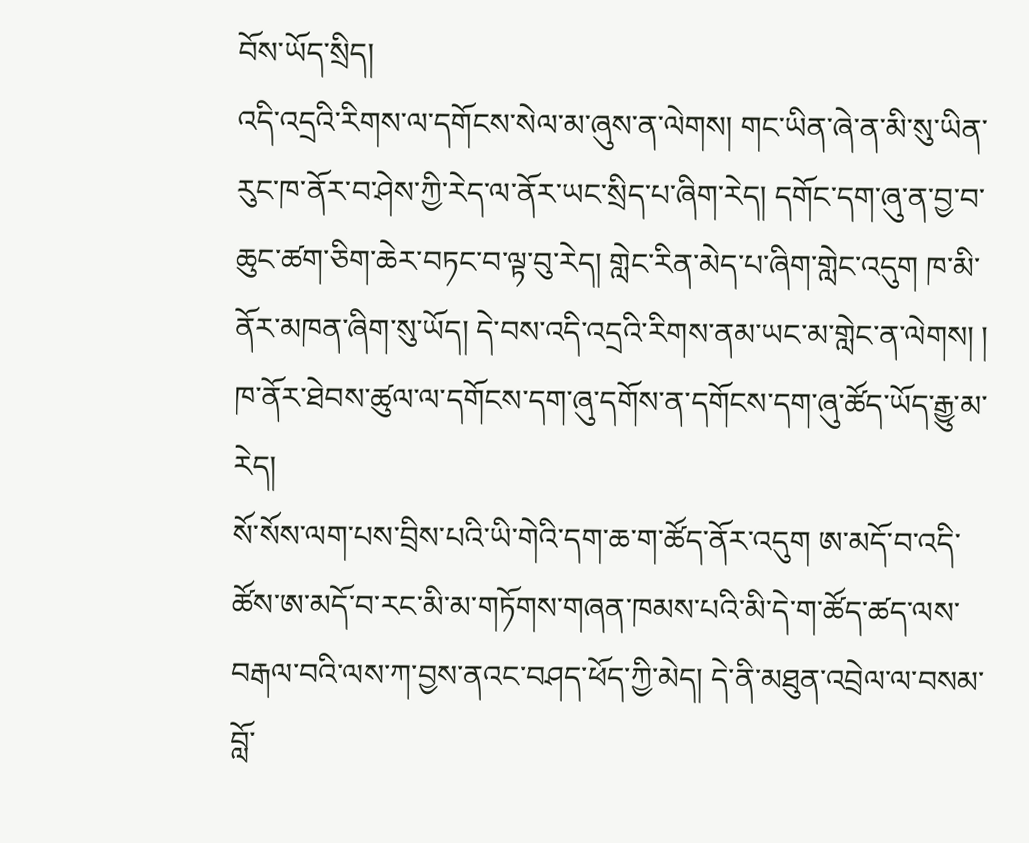བོས་ཡོད་སྲིད།
འདི་འདྲའི་རིགས་ལ་དགོངས་སེལ་མ་ཞུས་ན་ལེགས། གང་ཡིན་ཞེ་ན་མི་སུ་ཡིན་རུང་ཁ་ནོར་བ་ཤེས་ཀྱི་རེད་ལ་ནོར་ཡང་སྲིད་པ་ཞིག་རེད། དགོང་དག་ཞུ་ན་བྱ་བ་ཆུང་ཚག་ཅིག་ཆེར་བཏང་བ་ལྟ་བུ་རེད། གླེང་རིན་མེད་པ་ཞིག་གླེང་འདུག ཁ་མི་ནོར་མཁན་ཞིག་སུ་ཡོད། དེ་བས་འདི་འདྲའི་རིགས་ནམ་ཡང་མ་གླེང་ན་ལེགས། །
ཁ་ནོར་ཐེབས་ཚུལ་ལ་དགོངས་དག་ཞུ་དགོས་ན་དགོངས་དག་ཞུ་ཚོད་ཡོད་རྒྱུ་མ་རེད།
སོ་སོས་ལག་པས་བྲིས་པའི་ཡི་གེའི་དག་ཆ་ག་ཚོད་ནོར་འདུག ཨ་མདོ་བ་འདི་ཚོས་ཨ་མདོ་བ་རང་མི་མ་གཏོགས་གཞན་ཁམས་པའི་མི་དེ་ག་ཚོད་ཚད་ལས་བརྒལ་བའི་ལས་ཀ་བྱས་ནའང་བཤད་ཕོད་ཀྱི་མེད། དེ་ནི་མཐུན་འབྲེལ་ལ་བསམ་བློ་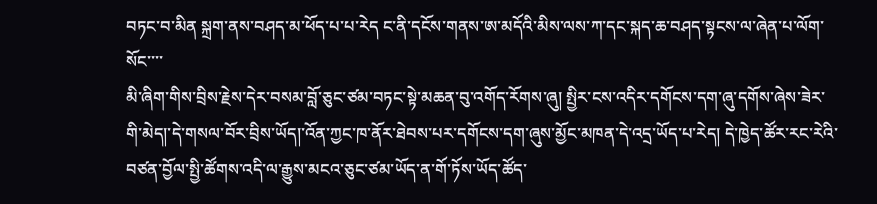བཏང་བ་མིན སྐྲག་ནས་བཤད་མ་ཕོད་པ་པ་རེད ང་ནི་དངོས་གནས་ཨ་མདོའི་མིས་ལས་ཀ་དང་སྐད་ཆ་བཤད་སྟངས་ལ་ཞེན་པ་ལོག་སོང་་་་
མི་ཞིག་གིས་བྲིས་རྗེས་དེར་བསམ་བློ་ཅུང་ཙམ་བཏང་སྟེ་མཆན་བུ་འགོད་རོགས་ཞུ། སྤྱིར་ངས་འདིར་དགོངས་དག་ཞུ་དགོས་ཞེས་ཟེར་གི་མེད།་དེ་གསལ་བོར་བྲིས་ཡོད།་འོན་ཀྱང་ཁ་ནོར་ཐེབས་པར་དགོངས་དག་ཞུས་མྱོང་མཁན་དེ་འདྲ་ཡོད་པ་རེད། དེ་ཁྱེད་ཚོར་རང་རེའི་བཙན་བྱོལ་སྤྱི་ཚོགས་འདི་ལ་རྒྱུས་མངའ་ཅུང་ཙམ་ཡོད་ན་གོ་ཏོས་ཡོད་ཚོད་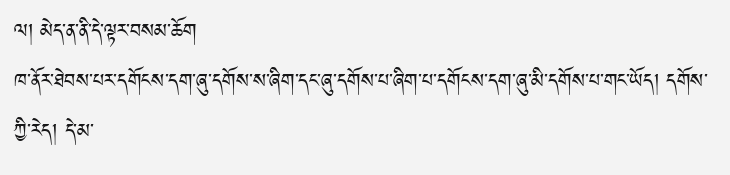ལ། མེད་ན་ནི་དེ་ལྟར་བསམ་ཆོག
ཁ་ནོར་ཐེབས་པར་དགོངས་དག་ཞུ་དགོས་ས་ཞིག་དང་ཞུ་དགོས་པ་ཞིག་པ་དགོངས་དག་ཞུ་མི་དགོས་པ་གང་ཡོད། དགོས་ཀྱི་རེད། དེ་མ་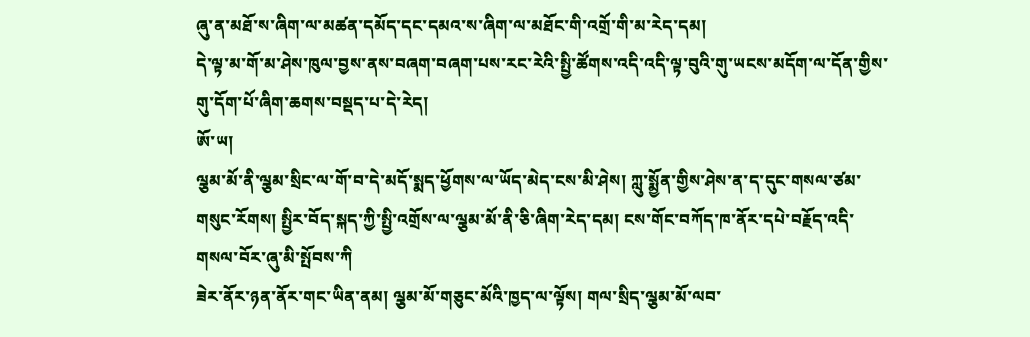ཞུ་ན་མཐོ་ས་ཞིག་ལ་མཚན་དམོད་དང་དམའ་ས་ཞིག་ལ་མཐོང་གི་འགྲོ་གི་མ་རེད་དམ།
དེ་ལྟ་མ་གོ་མ་ཤེས་ཁུལ་བྱས་ནས་བཞག་བཞག་པས་རང་རེའི་སྤྱི་ཚོགས་འདི་འདི་ལྟ་བུའི་གུ་ཡངས་མདོག་ལ་དོན་གྱིས་གུ་དོག་པོ་ཞིག་ཆགས་བསྡད་པ་དེ་རེད།
ཨོ་ཡ།
ལྕམ་མོ་ནི་ལྕམ་སྲིང་ལ་གོ་བ་དེ་མདོ་སྨད་ཕྱོགས་ལ་ཡོད་མེད་ངས་མི་ཤེས། ཀླུ་སྨྱོན་གྱིས་ཤེས་ན་ད་དུང་གསལ་ཙམ་གསུང་རོགས། སྤྱིར་བོད་སྐད་ཀྱི་སྤྱི་འགྲོས་ལ་ལྕམ་མོ་ནི་ཅི་ཞིག་རེད་དམ། ངས་གོང་བཀོད་ཁ་ནོར་དཔེ་བརྗོད་འདི་གསལ་བོར་ཞུ་མི་སྤོབས་ཀི
ཟེར་ནོར་ཉན་ནོར་གང་ཡིན་ནམ། ལྕམ་མོ་གཅུང་མོའི་ཁྱད་ལ་ལྟོས། གལ་སྲིད་ལྕམ་མོ་ལབ་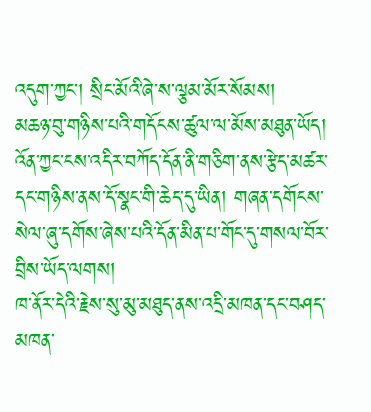འདུག་ཀྱང་། སྲིང་མོའི་ཞེ་ས་ལྕམ་མོར་སོམས།
མཆཉ་བུ་གཉིས་པའི་གདོངས་ཚུལ་ལ་མོས་མཐུན་ཡོད། འོན་ཀྱང་ངས་འདིར་བཀོད་དོན་ནི་གཅིག་ནས་རྩེད་མཚར་དང་གཉིས་ནས་དོ་སྣང་གི་ཆེད་དུ་ཡིན། གཞན་དགོངས་སེལ་ཞུ་དགོས་ཞེས་པའི་དོན་མིན་པ་གོང་དུ་གསལ་བོར་བྲིས་ཡོད་ལགས།
ཁ་ནོར་དེའི་རྗེས་སུ་མུ་མཐུད་ནས་འདྲི་མཁན་དང་བཤད་མཁན་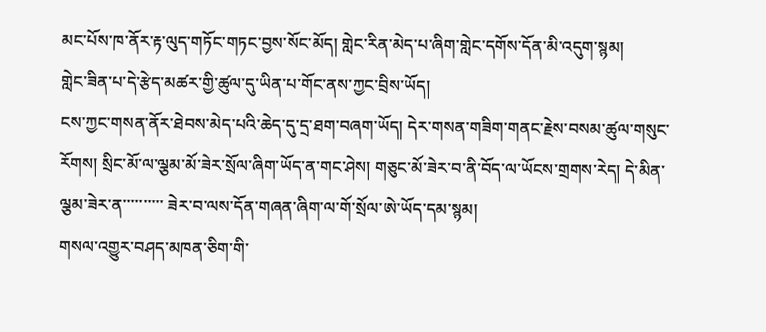མང་པོས་ཁ་ནོར་རྟ་ལུད་གཏོང་གཏང་བྱས་སོང་མོད། གླེང་རིན་མེད་པ་ཞིག་གླེང་དགོས་དོན་མི་འདུག་སྙམ།
གླེང་ཟིན་པ་དེ་རྩེད་མཚར་གྱི་ཚུལ་དུ་ཡིན་པ་གོང་ནས་ཀྱང་བྲིས་ཡོད།
ངས་ཀྱང་གསན་ནོར་ཐེབས་མེད་པའི་ཆེད་དུ་དྲ་ཐག་བཞག་ཡོད། དེར་གསན་གཟིག་གནང་རྗེས་བསམ་ཚུལ་གསུང་རོགས། སྲིང་མོ་ལ་ལྕམ་མོ་ཟེར་སྲོལ་ཞིག་ཡོད་ན་གང་ཤེས། གཅུང་མོ་ཟེར་བ་ནི་བོད་ལ་ཡོངས་གྲགས་རེད། དེ་མིན་ལྕམ་ཟེར་ན་་་་་་་་་་ ཟེར་བ་ལས་དོན་གཞན་ཞིག་ལ་གོ་སྲོལ་ཨེ་ཡོད་དམ་སྙམ།
གསལ་འགྱུར་བཤད་མཁན་ཅིག་གི་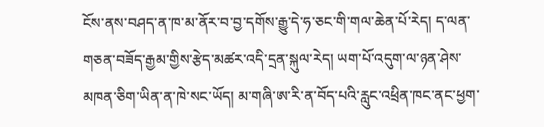ངོས་ནས་བཤད་ན་ཁ་མ་ནོར་བ་བྱ་དགོས་རྒྱུ་དེ་ཧ་ཅང་གི་གལ་ཆེན་པོ་རེད། ད་ལན་གཅན་བཟོད་རྒྱམ་གྱིས་རྩེད་མཚར་འདི་དྲན་སྐུལ་རེད། ཡག་པོ་འདུག་ལ་ཉན་ཤེས་མཁན་ཅིག་ཡིན་ན་ཁེ་སང་ཡོད། མ་གཞི་ཨ་རི་ན་བོད་པའི་རླུང་འཕྲིན་ཁང་ནང་ཕྱག་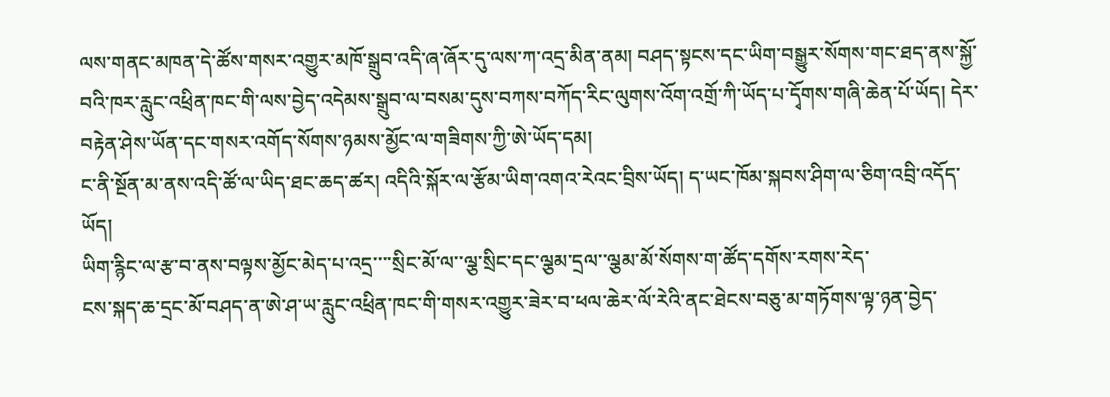ལས་གནང་མཁན་དེ་ཚོས་གསར་འགྱུར་མཁོ་སྒྲུབ་འདི་ཞ་ཞོར་དུ་ལས་ཀ་འདྲ་མིན་ནམ། བཤད་སྟངས་དང་ཡིག་བསྒྱུར་སོགས་གང་ཐད་ནས་སྐྱོ་བའི་ཁར་རླུང་འཕྲིན་ཁང་གི་ལས་བྱེད་འདེམས་སྒྲུབ་ལ་བསམ་དུས་བཀས་བཀོད་རིང་ལུགས་འོག་འགྲོ་ཀི་ཡོད་པ་དྭོགས་གཞི་ཆེན་པོ་ཡོད། དེར་བརྟེན་ཤེས་ཡོན་དང་གསར་འགོད་སོགས་ཉམས་མྱོང་ལ་གཟིགས་ཀྱི་ཨེ་ཡོད་དམ།
ང་ནི་སྔོན་མ་ནས་འདི་ཚོ་ལ་ཡིད་ཐང་ཆད་ཚར། འདིའི་སྐོར་ལ་རྩོམ་ཡིག་འགའ་རེའང་བྲིས་ཡོད། ད་ཡང་ཁོམ་སྐབས་ཤིག་ལ་ཅིག་འབྲི་འདོད་ཡོད།
ཡིག་རྙིང་ལ་རྩ་བ་ནས་བལྟས་མྱོང་མེད་པ་འདྲ་་་་སྲིང་མོ་ལ་་ལྕ་སྲིང་དང་ལྕམ་དྲལ་་ལྕམ་མོ་སོགས་ག་ཚོད་དགོས་རགས་རེད་
ངས་སྐད་ཆ་དྲང་མོ་བཤད་ན་ཨེ་ཤ་ཡ་རླུང་འཕྲིན་ཁང་གི་གསར་འགྱུར་ཟེར་བ་ཕལ་ཆེར་ལོ་རེའི་ནང་ཐེངས་བཅུ་མ་གཏོགས་ལྟ་ཉན་བྱེད་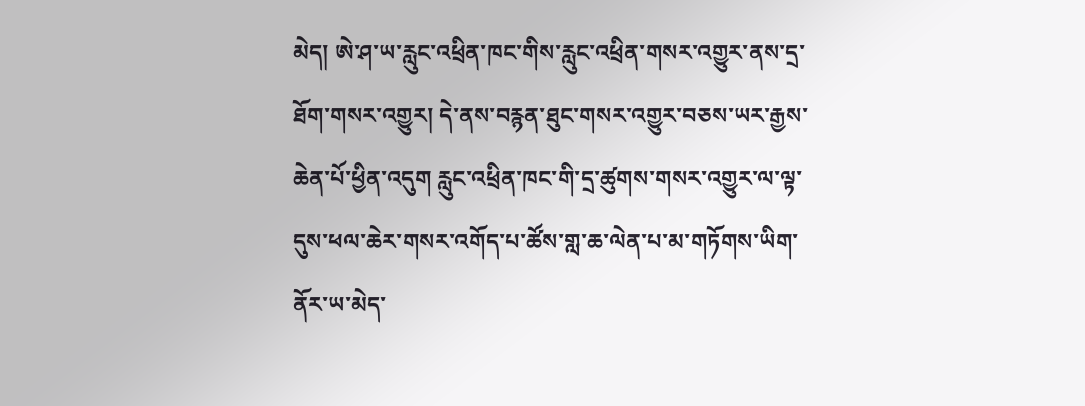མེད། ཨེ་ཤ་ཡ་རླུང་འཕྲིན་ཁང་གིས་རླུང་འཕྲིན་གསར་འགྱུར་ནས་དྲ་ཐོག་གསར་འགྱུར། དེ་ནས་བརྙན་ཐུང་གསར་འགྱུར་བཅས་ཡར་རྒྱས་ཆེན་པོ་ཕྱིན་འདུག རླུང་འཕྲིན་ཁང་གི་དྲ་ཚུགས་གསར་འགྱུར་ལ་ལྟ་དུས་ཕལ་ཆེར་གསར་འགོད་པ་ཚོས་གླ་ཆ་ལེན་པ་མ་གཏོགས་ཡིག་ནོར་ཡ་མེད་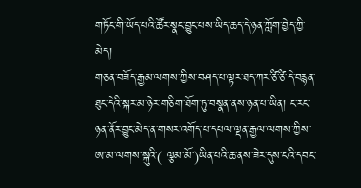གཏོང་གི་ཡོད་པའི་ཚོར་སྣང་བྱུང་པས་ཡིད་ཆད་དེ་ཉན་ཀློག་བྱེད་ཀྱི་མེད།
གཅན་བཟོད་རྒྱམ་ལགས་ཀྱིས་བཤད་པ་ལྟར་ཐད་ཀར་ཙི་ཙི་དེ་བརྙན་ཐུང་དེའི་སྐར་མ་ཉེར་གཅིག་ཐོག་ཏུ་བསྣན་ནས་ཉན་པ་ཡིན། ང་རང་ཉན་ནོར་བྱུང་མེད་ན་གསར་འགོད་པ་དཔལ་ལྡན་རྒྱལ་ལགས་ཀྱིས་ཨ་མ་ལགས་སྐུའི་( ལྕམ་མོ་)ཡིན་པའི་ཆ་ནས་ཟེར་དུས་ངའི་དབང་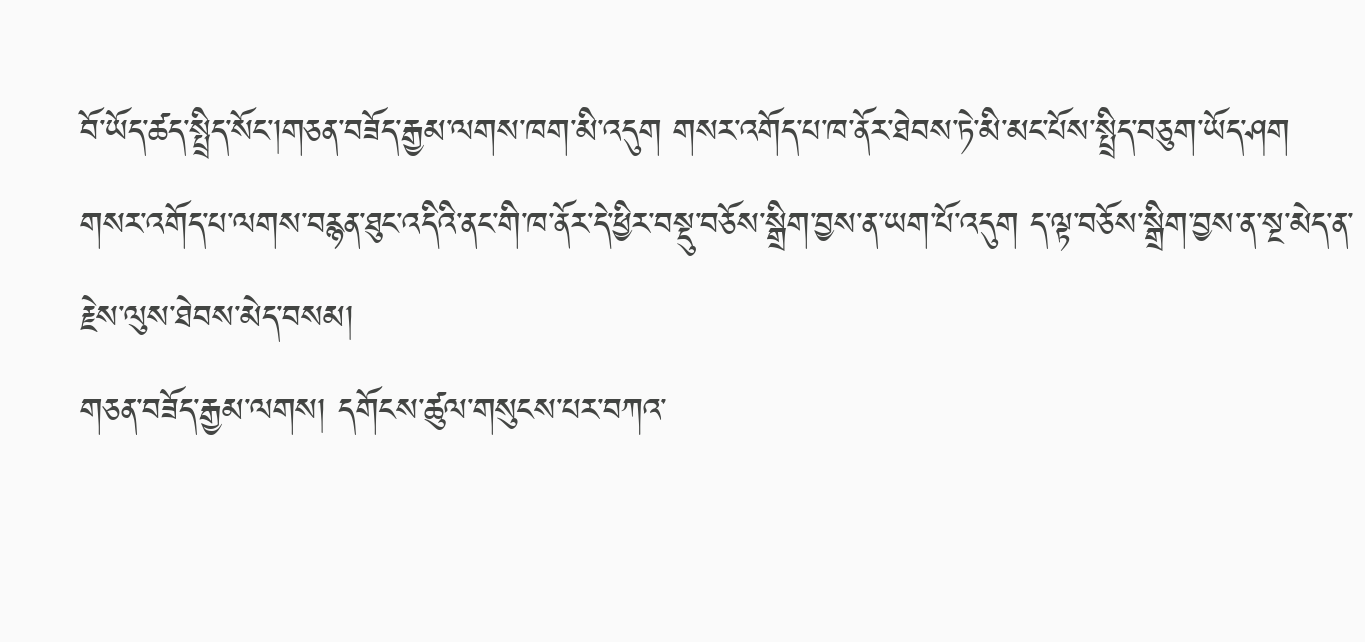བོ་ཡོད་ཚད་སྤྲིད་སོང་།གཅན་བཟོད་རྒྱམ་ལགས་ཁག་མི་འདུག གསར་འགོད་པ་ཁ་ནོར་ཐེབས་ཏེ་མི་མང་པོས་སྤྲིད་བཅུག་ཡོད་ཤག
གསར་འགོད་པ་ལགས་བརྙན་ཐུང་འདིའི་ནང་གི་ཁ་ནོར་དེ་ཕྱིར་བསྡུ་བཅོས་སྒྲིག་བྱས་ན་ཡག་པོ་འདུག ད་ལྟ་བཅོས་སྒྲིག་བྱས་ན་སྔ་མེད་ན་རྗེས་ལུས་ཐེབས་མེད་བསམ།
གཅན་བཟོད་རྒྱམ་ལགས། དགོངས་ཚུལ་གསུངས་པར་བཀའ་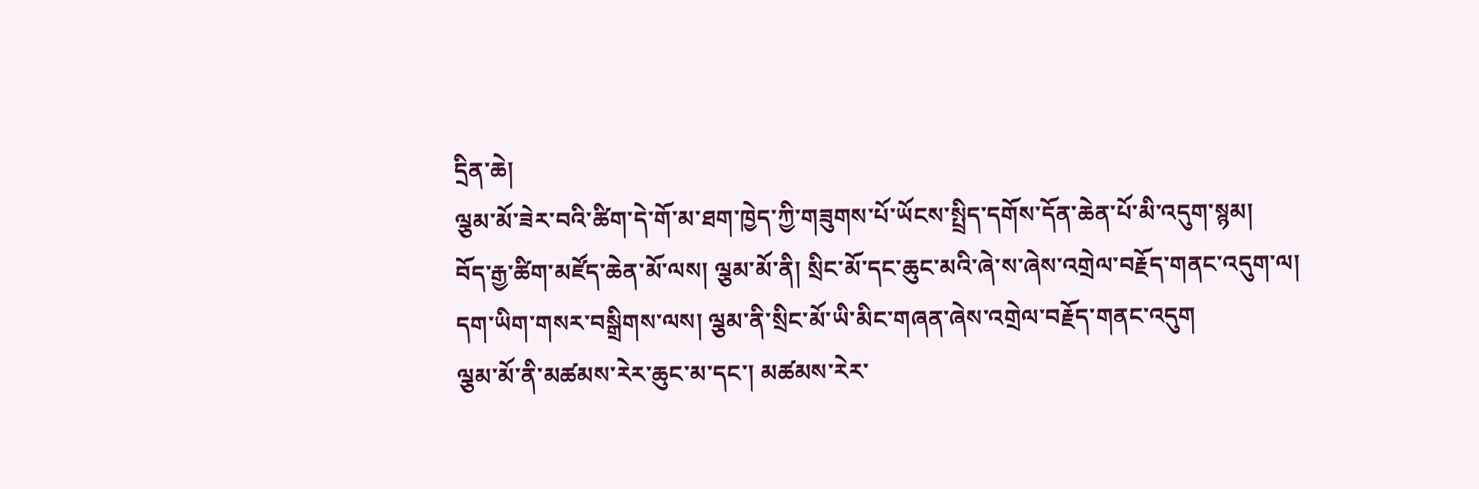དྲིན་ཆེ།
ལྕམ་མོ་ཟེར་བའི་ཚིག་དེ་གོ་མ་ཐག་ཁྱེད་ཀྱི་གཟུགས་པོ་ཡོངས་སྤྲིད་དགོས་དོན་ཆེན་པོ་མི་འདུག་སྙམ།
བོད་རྒྱ་ཚིག་མཛོད་ཆེན་མོ་ལས། ལྕམ་མོ་ནི། སྲིང་མོ་དང་ཆུང་མའི་ཞེ་ས་ཞེས་འགྲེལ་བརྗོད་གནང་འདུག་ལ།
དག་ཡིག་གསར་བསྒྲིགས་ལས། ལྕམ་ནི་སྲིང་མོ་ཡི་མིང་གཞན་ཞེས་འགྲེལ་བརྗོད་གནང་འདུག
ལྕམ་མོ་ནི་མཚམས་རེར་ཆུང་མ་དང་། མཚམས་རེར་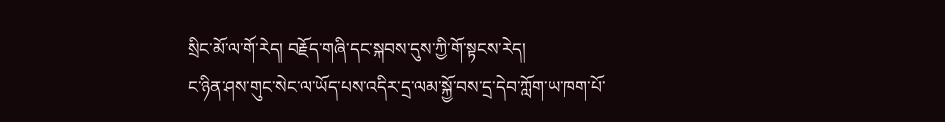སྲིང་མོ་ལ་གོ་རེད། བརྗོད་གཞི་དང་སྐབས་དུས་ཀྱི་གོ་སྟངས་རེད།
ང་ཉིན་ཤས་གུང་སེང་ལ་ཡོད་པས་འདིར་དྲ་ལམ་སྐྱོ་བས་དྲ་དེབ་ཀློག་ཡ་ཁག་པོ་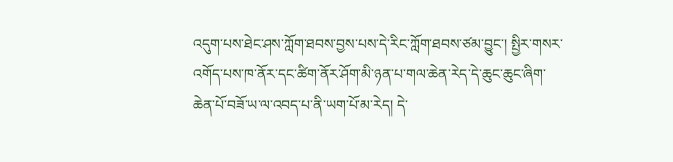འདུག་པས་ཐེང་ཤས་ཀློག་ཐབས་བྱས་པས་དེ་རིང་ཀློག་ཐབས་ཙམ་བྱུང་། སྤྱིར་གསར་འགོད་པས་ཁ་ནོར་དང་ཚིག་ནོར་ཤོག་མི་ཉན་པ་གལ་ཆེན་རེད་དེ་ཆུང་ཆུང་ཞིག་ཆེན་པོ་བཟོ་ཡ་ལ་འབད་པ་ནི་ཡག་པོ་མ་རེད། དེ་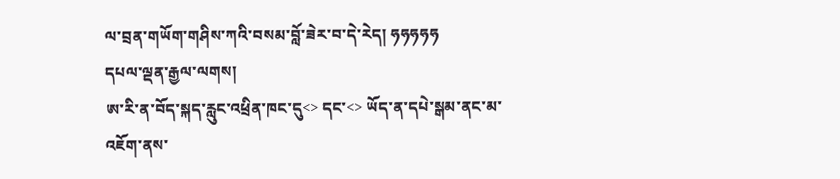ལ་བྲན་གཡོག་གཤིས་ཀའི་བསམ་བློ་ཟེར་བ་དེ་རེད། ཧཧཧཧཧ
དཔལ་ལྡན་རྒྱལ་ལགས།
ཨ་རི་ན་བོད་སྐད་རླུང་འཕྲིན་ཁང་དུ<> དང་<> ཡོད་ན་དཔེ་སྒམ་ནང་མ་འཇོག་ནས་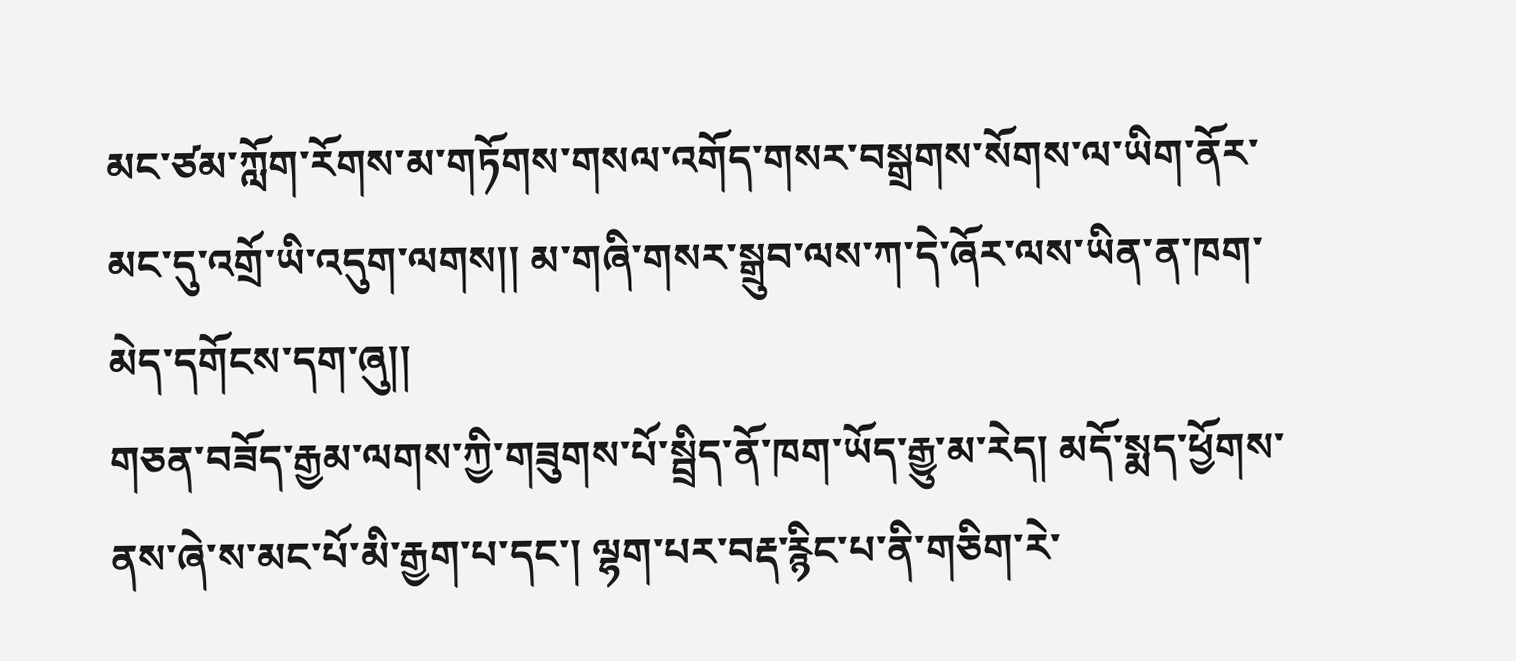མང་ཙམ་ཀློག་རོགས་མ་གཏོགས་གསལ་འགོད་གསར་བསྒྲགས་སོགས་ལ་ཡིག་ནོར་མང་དུ་འགྲོ་ཡི་འདུག་ལགས།། མ་གཞི་གསར་སྒྲུབ་ལས་ཀ་དེ་ཞོར་ལས་ཡིན་ན་ཁག་མེད་དགོངས་དག་ཞུ།།
གཅན་བཟོད་རྒྱམ་ལགས་ཀྱི་གཟུགས་པོ་སྦྲིད་ནོ་ཁག་ཡོད་རྒྱུ་མ་རེད། མདོ་སྨད་ཕྱོགས་ནས་ཞེ་ས་མང་པོ་མི་རྒྱག་པ་དང་། ལྷག་པར་བརྡ་རྙིང་པ་ནི་གཅིག་རེ་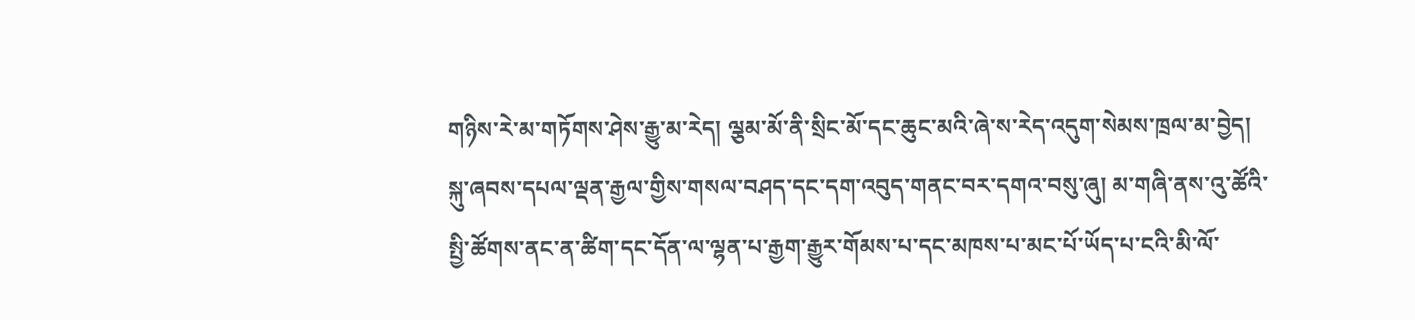གཉིས་རེ་མ་གཏོགས་ཤེས་རྒྱུ་མ་རེད། ལྕམ་མོ་ནི་སྲིང་མོ་དང་ཆུང་མའི་ཞེ་ས་རེད་འདུག་སེམས་ཁྲལ་མ་བྱེད།
སྐུ་ཞབས་དཔལ་ལྡན་རྒྱལ་གྱིས་གསལ་བཤད་དང་དག་འབུད་གནང་བར་དགའ་བསུ་ཞུ། མ་གཞི་ནས་འུ་ཚོའི་སྤྱི་ཚོགས་ནང་ན་ཚིག་དང་དོན་ལ་ལྷན་པ་རྒྱག་རྒྱུར་གོམས་པ་དང་མཁས་པ་མང་པོ་ཡོད་པ་ངའི་མི་ལོ་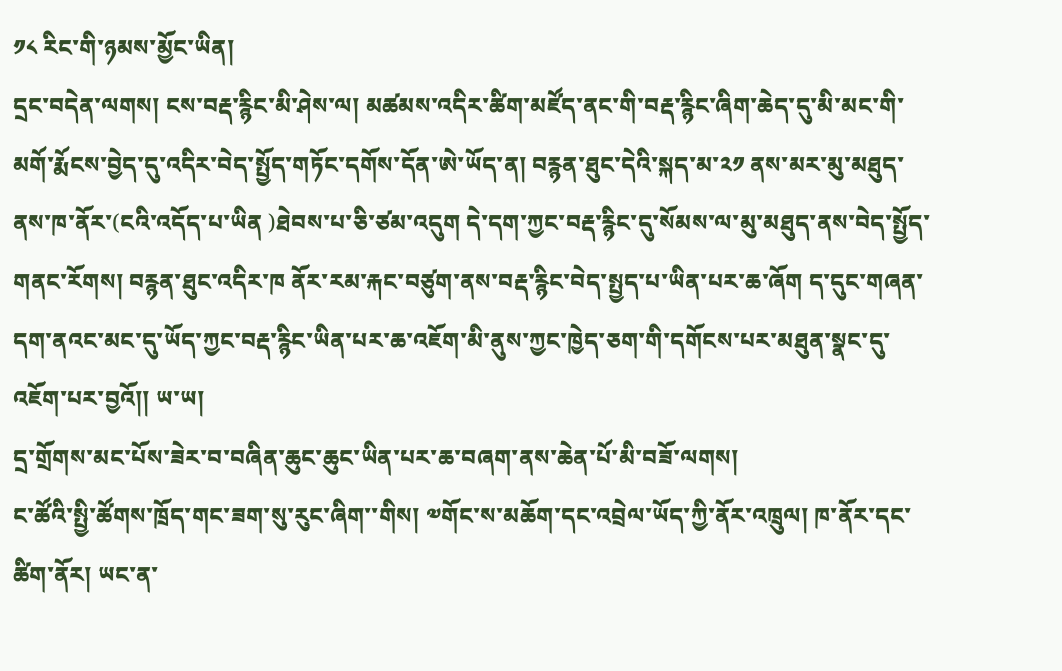༡༨ རིང་གི་ཉམས་མྱོང་ཡིན།
དྲང་བདེན་ལགས། ངས་བརྡ་རྙིང་མི་ཤེས་ལ། མཚམས་འདིར་ཚིག་མཛོད་ནང་གི་བརྡ་རྙིང་ཞིག་ཆེད་དུ་མི་མང་གི་མགོ་རྨོངས་བྱེད་དུ་འདིར་བེད་སྤྱོད་གཏོང་དགོས་དོན་ཨེ་ཡོད་ན། བརྙན་ཐུང་དེའི་སྐད་མ་༢༡ ནས་མར་མུ་མཐུད་ནས་ཁ་ནོར་(ངའི་འདོད་པ་ཡིན )ཐེབས་པ་ཅི་ཙམ་འདུག དེ་དག་ཀྱང་བརྡ་རྙིང་དུ་སོམས་ལ་མུ་མཐུད་ནས་བེད་སྤྱོད་གནང་རོགས། བརྙན་ཐུང་འདིར་ཁ ནོར་རམ་རྐང་བཙུག་ནས་བརྡ་རྙིང་བེད་སྤྱད་པ་ཡིན་པར་ཆ་ཞོག ད་དུང་གཞན་དག་ནའང་མང་དུ་ཡོད་ཀྱང་བརྡ་རྙིང་ཡིན་པར་ཆ་འཇོག་མི་ནུས་ཀྱང་ཁྱེད་ཅག་གི་དགོངས་པར་མཐུན་སྣང་དུ་འཇོག་པར་བྱའོ།། ཡ་ཡ།
དྲ་གྲོགས་མང་པོས་ཟེར་བ་བཞིན་ཆུང་ཆུང་ཡིན་པར་ཆ་བཞག་ནས་ཆེན་པོ་མི་བཟོ་ལགས།
ང་ཚོའི་སྤྱི་ཚོགས་ཁྲོད་གང་ཟག་སུ་རུང་ཞིག་་གིས། ༧གོང་ས་མཆོག་དང་འབྲེལ་ཡོད་ཀྱི་ནོར་འཁྲུལ། ཁ་ནོར་དང་ཚིག་ནོར། ཡང་ན་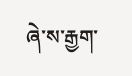ཞེ་ས་རྒྱག་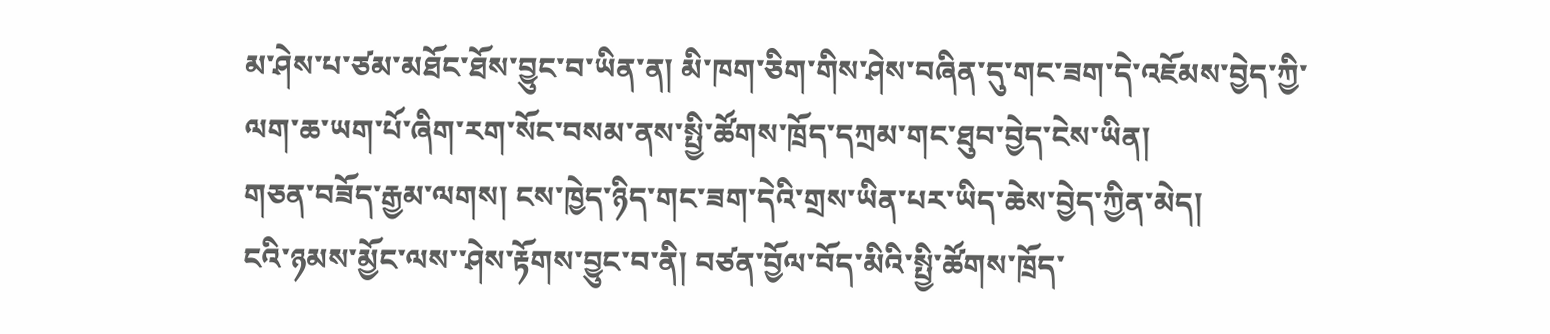མ་ཤེས་པ་ཙམ་མཐོང་ཐོས་བྱུང་བ་ཡིན་ན། མི་ཁག་ཅིག་གིས་ཤེས་བཞིན་དུ་གང་ཟག་དེ་འཇོམས་བྱེད་ཀྱི་ལག་ཆ་ཡག་པོ་ཞིག་རག་སོང་བསམ་ནས་སྤྱི་ཚོགས་ཁྲོད་དཀྲམ་གང་ཐུབ་བྱེད་ངེས་ཡིན།
གཅན་བཟོད་རྒྱམ་ལགས། ངས་ཁྱེད་ཉིད་གང་ཟག་དེའི་གྲས་ཡིན་པར་ཡིད་ཆེས་བྱེད་ཀྱིན་མེད།
ངའི་ཉམས་མྱོང་ལས་་ཤེས་རྟོགས་བྱུང་བ་ནི། བཙན་བྱོལ་བོད་མིའི་སྤྱི་ཚོགས་ཁྲོད་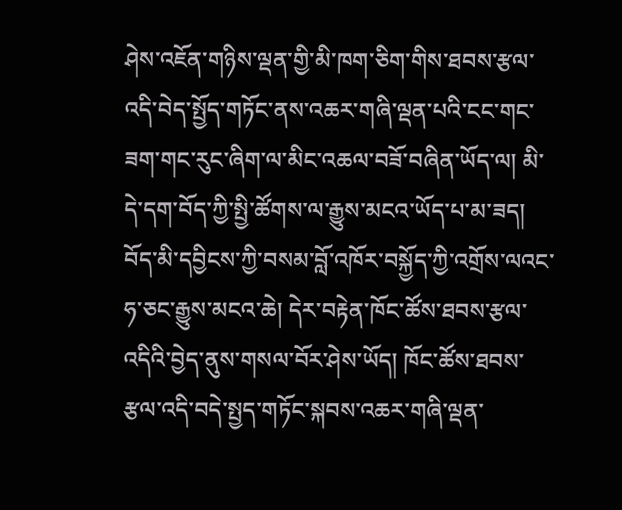ཤེས་འཇོན་གཉིས་ལྡན་གྱི་མི་ཁག་ཅིག་གིས་ཐབས་རྩལ་འདི་བེད་སྤྱོད་གཏོང་ནས་འཆར་གཞི་ལྡན་པའི་ངང་གང་ཟག་གང་རུང་ཞིག་ལ་མིང་འཆལ་བཟོ་བཞིན་ཡོད་ལ། མི་དེ་དག་བོད་ཀྱི་སྤྱི་ཚོགས་ལ་རྒྱུས་མངའ་ཡོད་པ་མ་ཟད། བོད་མི་དབྱིངས་ཀྱི་བསམ་བློ་འཁོར་བསྐྱོད་ཀྱི་འགྲོས་ལའང་ཧ་ཅང་རྒྱུས་མངའ་ཆེ། དེར་བརྟེན་ཁོང་ཚོས་ཐབས་རྩལ་འདིའི་བྱེད་ནུས་གསལ་བོར་ཤེས་ཡོད། ཁོང་ཚོས་ཐབས་རྩལ་འདི་བདེ་སྤྱད་གཏོང་སྐབས་འཆར་གཞི་ལྡན་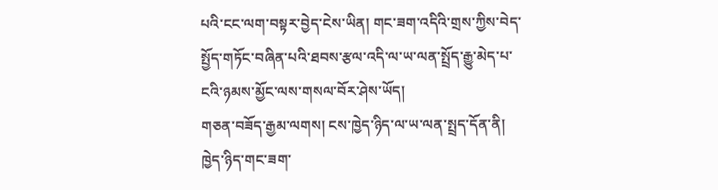པའི་ངང་ལག་བསྟར་བྱེད་ངེས་ཡིན། གང་ཟག་འདིའི་གྲས་ཀྱིས་བེད་སྤྱོད་གཏོང་བཞིན་པའི་ཐབས་རྩལ་འདི་ལ་ཡ་ལན་སྤྲོད་རྒྱུ་མེད་པ་ངའི་ཉམས་མྱོང་ལས་གསལ་བོར་ཤེས་ཡོད།
གཅན་བཟོད་རྒྱམ་ལགས། ངས་ཁྱེད་ཉིད་ལ་ཡ་ལན་སྤྲད་དོན་ནི། ཁྱེད་ཉིད་གང་ཟག་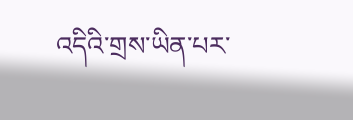འདིའི་གྲས་ཡིན་པར་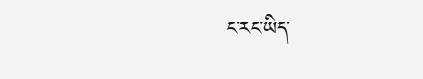ང་རང་ཡིད་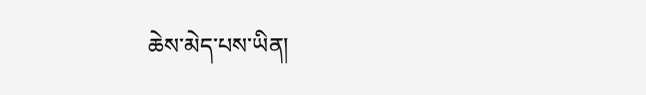ཆེས་མེད་པས་ཡིན།